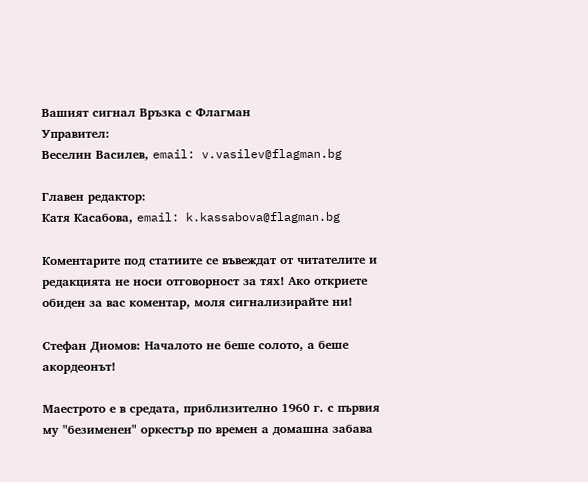Вашият сигнал Връзка с Флагман
Управител:
Веселин Василев, email: v.vasilev@flagman.bg

Главен редактор:
Катя Касабова, email: k.kassabova@flagman.bg

Коментарите под статиите се въвеждат от читателите и редакцията не носи отговорност за тях! Ако откриете обиден за вас коментар, моля сигнализирайте ни!

Стефан Диомов: Началото не беше солото, а беше акордеонът!

Маестрото е в средата, приблизително 1960 г. с първия му "безименен" оркестър по времен а домашна забава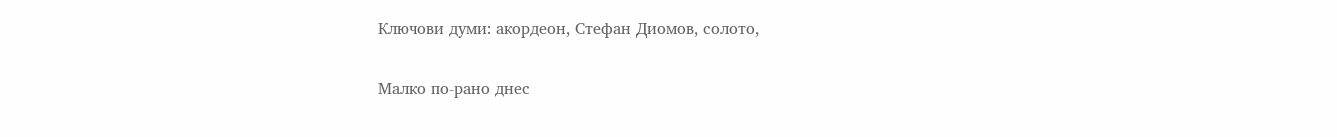Ключови думи: акордеон, Стефан Диомов, солото,

Малко по-рано днес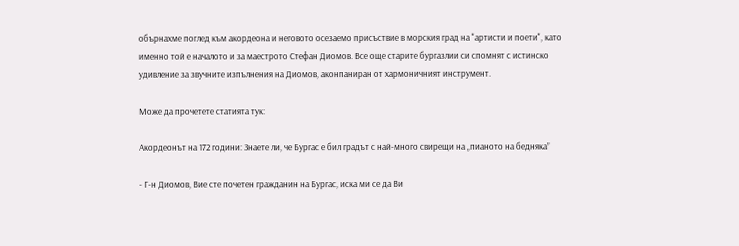обърнахме поглед към акордеона и неговото осезаемо присъствие в морския град на "артисти и поети", като именно той е началото и за маестрото Стефан Диомов. Все още старите бургазлии си спомнят с истинско удивление за звучните изпълнения на Диомов, аконпаниран от хармоничният инструмент.

Може да прочетете статията тук:

Акордеонът на 172 години: Знаете ли, че Бургас е бил градът с най-много свирещи на „пианото на бедняка”

- Г-н Диомов, Вие сте почетен гражданин на Бургас, иска ми се да Ви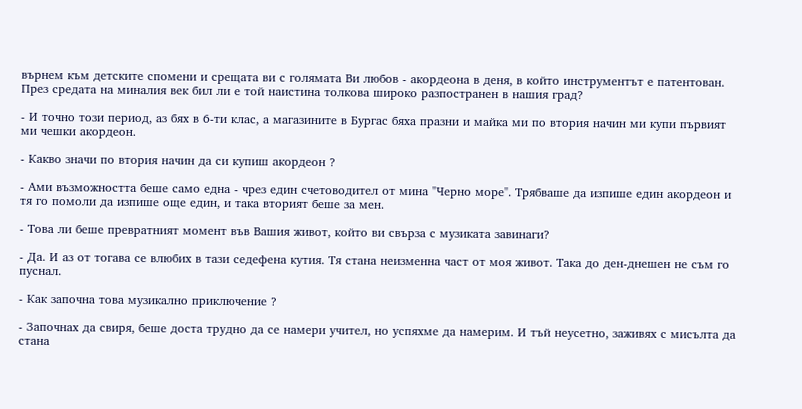върнем към детските спомени и срещата ви с голямата Ви любов - акордеона в деня, в който инструментът е патентован. През средата на миналия век бил ли е той наистина толкова широко разпостранен в нашия град?

- И точно този период, аз бях в 6-ти клас, а магазините в Бургас бяха празни и майка ми по втория начин ми купи първият ми чешки акордеон.

- Какво значи по втория начин да си купиш акордеон ?

- Ами възможността беше само една - чрез един счетоводител от мина "Черно море". Трябваше да изпише един акордеон и тя го помоли да изпише още един, и така вторият беше за мен.

- Това ли беше превратният момент във Вашия живот, който ви свърза с музиката завинаги?

- Да. И аз от тогава се влюбих в тази седефена кутия. Тя стана неизменна част от моя живот. Така до ден-днешен не съм го пуснал.

- Как започна това музикално приключение ?

- Започнах да свиря, беше доста трудно да се намери учител, но успяхме да намерим. И тъй неусетно, заживях с мисълта да стана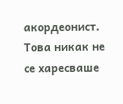акордеонист. Това никак не се харесваше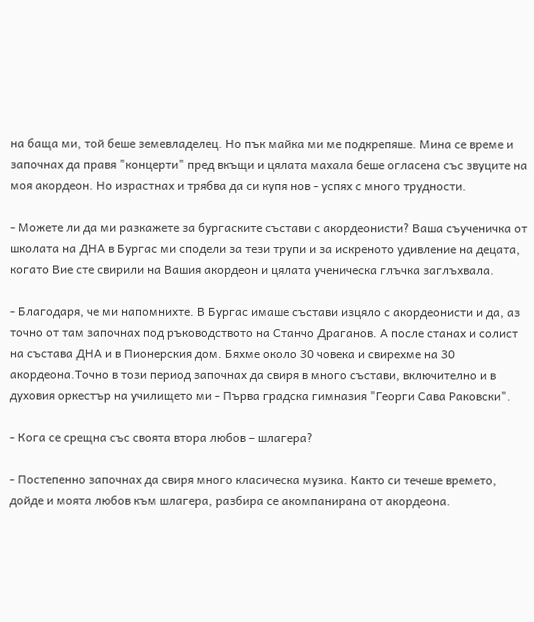на баща ми, той беше земевладелец. Но пък майка ми ме подкрепяше. Мина се време и започнах да правя "концерти" пред вкъщи и цялата махала беше огласена със звуците на моя акордеон. Но израстнах и трябва да си купя нов - успях с много трудности.

- Можете ли да ми разкажете за бургаските състави с акордеонисти? Ваша съученичка от школата на ДНА в Бургас ми сподели за тези трупи и за искреното удивление на децата, когато Вие сте свирили на Вашия акордеон и цялата ученическа глъчка заглъхвала.

- Благодаря, че ми напомнихте. В Бургас имаше състави изцяло с акордеонисти и да, аз точно от там започнах под ръководството на Станчо Драганов. А после станах и солист на състава ДНА и в Пионерския дом. Бяхме около 30 човека и свирехме на 30 акордеона.Точно в този период започнах да свиря в много състави, включително и в духовия оркестър на училището ми - Първа градска гимназия "Георги Сава Раковски".

- Кога се срещна със своята втора любов – шлагера?

- Постепенно започнах да свиря много класическа музика. Както си течеше времето, дойде и моята любов към шлагера, разбира се акомпанирана от акордеона.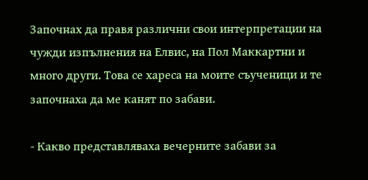Започнах да правя различни свои интерпретации на чужди изпълнения на Елвис, на Пол Маккартни и много други. Това се хареса на моите съученици и те започнаха да ме канят по забави.

- Какво представляваха вечерните забави за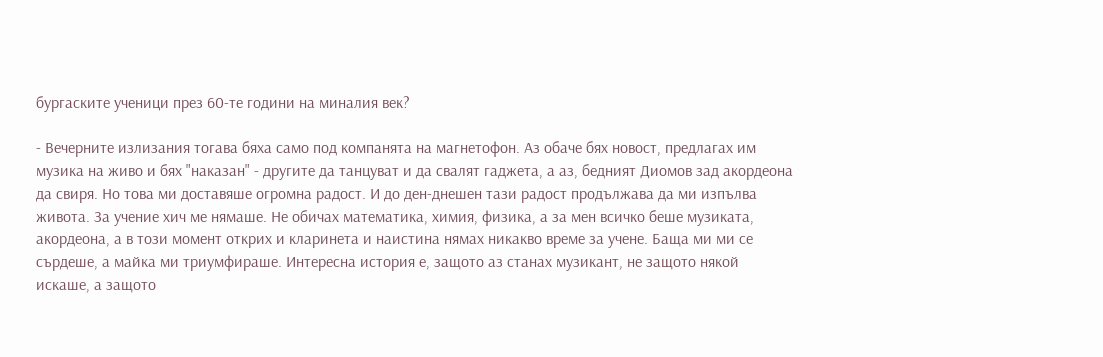бургаските ученици през 60-те години на миналия век?

- Вечерните излизания тогава бяха само под компанята на магнетофон. Аз обаче бях новост, предлагах им музика на живо и бях "наказан" - другите да танцуват и да свалят гаджета, а аз, бедният Диомов зад акордеона да свиря. Но това ми доставяше огромна радост. И до ден-днешен тази радост продължава да ми изпълва живота. За учение хич ме нямаше. Не обичах математика, химия, физика, а за мен всичко беше музиката, акордеона, а в този момент открих и кларинета и наистина нямах никакво време за учене. Баща ми ми се сърдеше, а майка ми триумфираше. Интересна история е, защото аз станах музикант, не защото някой искаше, а защото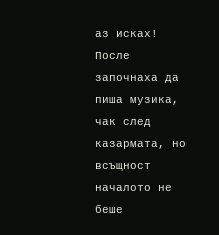аз исках! После започнаха да пиша музика, чак след казармата, но всъщност началото не беше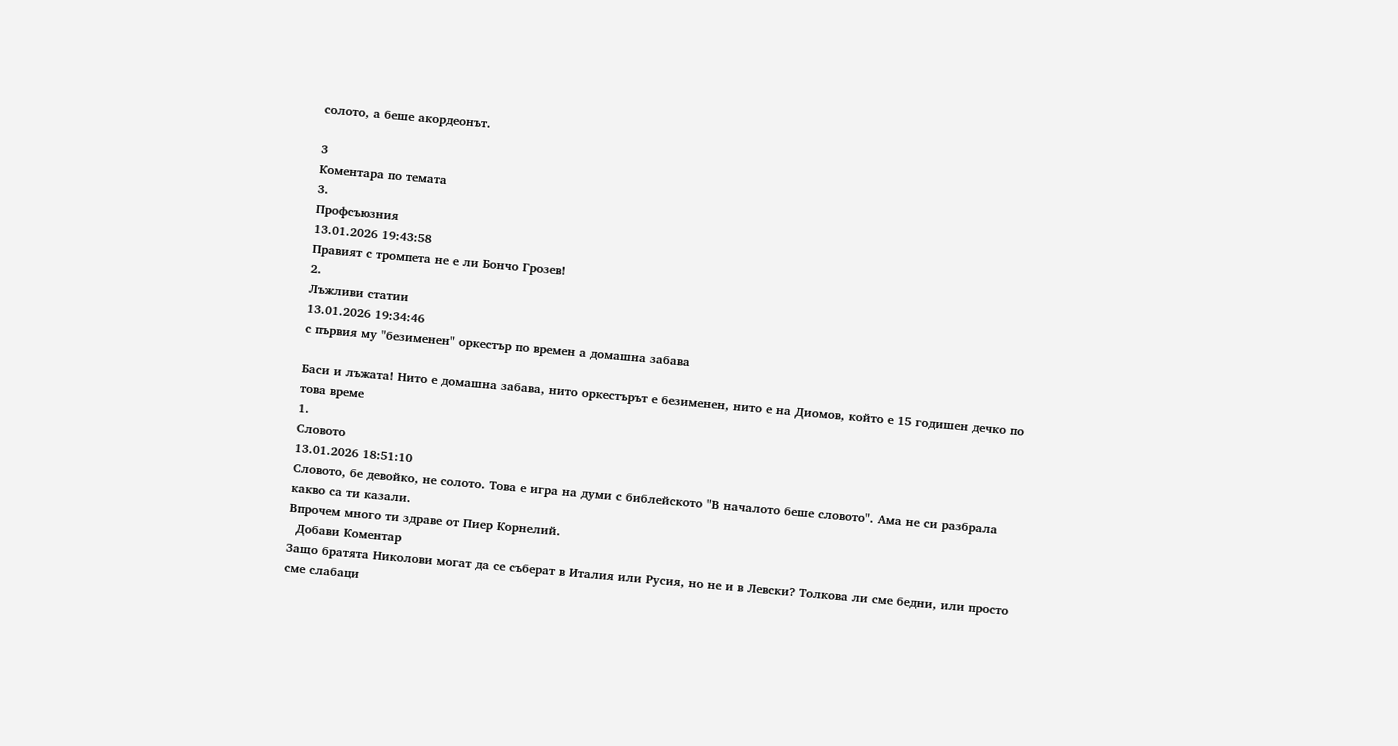солото, а беше акордеонът.

3
Коментара по темата
3.
Профсъюзния
13.01.2026 19:43:58
Правият с тромпета не е ли Бончо Грозев!
2.
Лъжливи статии
13.01.2026 19:34:46
с първия му "безименен" оркестър по времен а домашна забава

Баси и лъжата! Нито е домашна забава, нито оркестърът е безименен, нито е на Диомов, който е 15 годишен дечко по това време
1.
Словото
13.01.2026 18:51:10
Словото, бе девойко, не солото. Това е игра на думи с библейското "В началото беше словото". Ама не си разбрала какво са ти казали.
Впрочем много ти здраве от Пиер Корнелий.
  Добави Коментар
Защо братята Николови могат да се съберат в Италия или Русия, но не и в Левски? Толкова ли сме бедни, или просто сме слабаци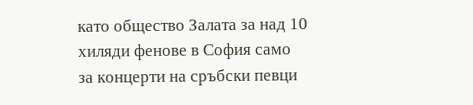като общество Залата за над 10 хиляди фенове в София само за концерти на сръбски певци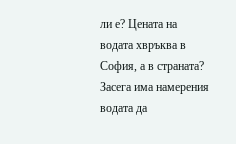ли е? Цената на водата хвръква в София, а в страната? Засега има намерения водата да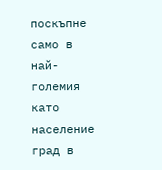поскъпне само в най-големия като население град в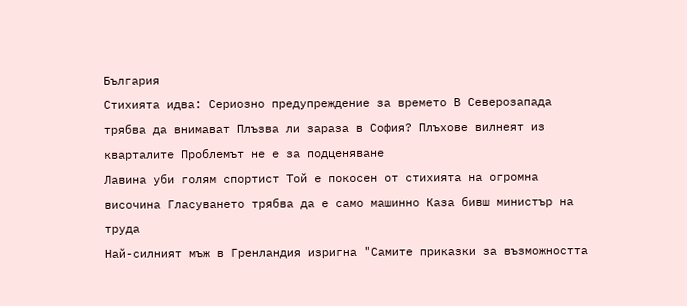България
Стихията идва: Сериозно предупреждение за времето В Северозапада трябва да внимават Плъзва ли зараза в София? Плъхове вилнеят из кварталите Проблемът не е за подценяване
Лавина уби голям спортист Той е покосен от стихията на огромна височина Гласуването трябва да е само машинно Каза бивш министър на труда
Най-силният мъж в Гренландия изригна "Самите приказки за възможността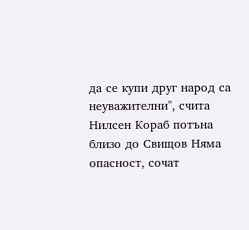да се купи друг народ са неуважителни", счита Нилсен Кораб потъна близо до Свищов Няма опасност, сочат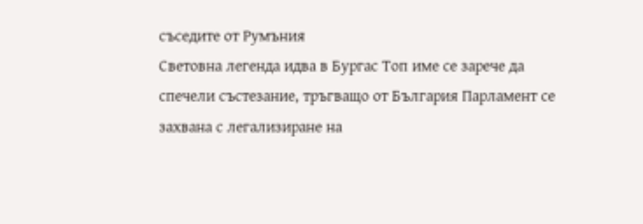съседите от Румъния
Световна легенда идва в Бургас Топ име се зарече да спечели състезание, тръгващо от България Парламент се захвана с легализиране на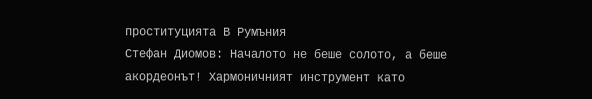проституцията В Румъния
Стефан Диомов: Началото не беше солото, а беше акордеонът! Хармоничният инструмент като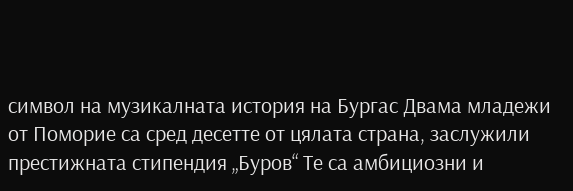символ на музикалната история на Бургас Двама младежи от Поморие са сред десетте от цялата страна, заслужили престижната стипендия „Буров“ Те са амбициозни и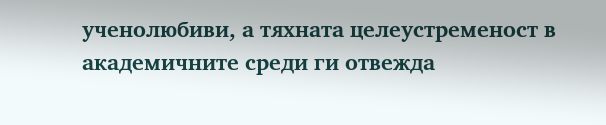ученолюбиви, а тяхната целеустременост в академичните среди ги отвежда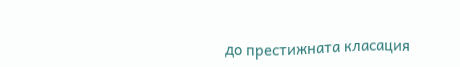до престижната класация